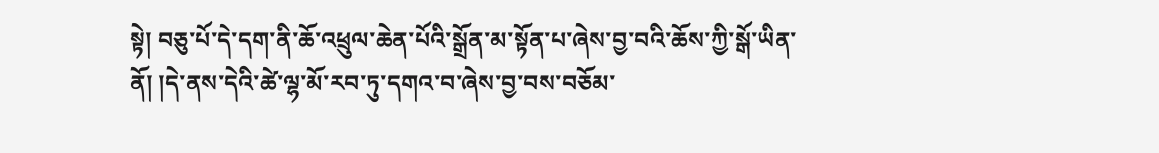སྟེ། བཅུ་པོ་དེ་དག་ནི་ཆོ་འཕྲུལ་ཆེན་པོའི་སྒྲོན་མ་སྟོན་པ་ཞེས་བྱ་བའི་ཆོས་ཀྱི་སྒོ་ཡིན་ནོ། །དེ་ནས་དེའི་ཚེ་ལྷ་མོ་རབ་ཏུ་དགའ་བ་ཞེས་བྱ་བས་བཅོམ་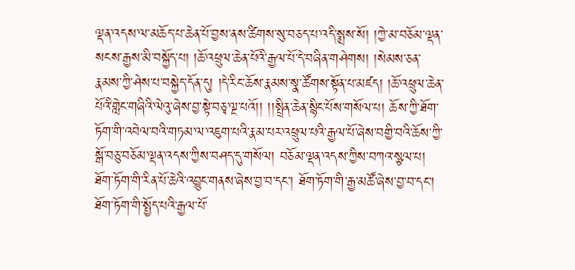ལྡན་འདས་ལ་མཆོད་པ་ཆེན་པོ་བྱས་ནས་ཚིགས་སུ་བཅད་པ་འདི་སྨྲས་སོ། །ཀྱེ་མ་བཅོམ་ལྡན་སངས་རྒྱས་མི་བསྐྱོད་པ། །ཆོ་འཕྲུལ་ཆེན་པོའི་རྒྱལ་པོ་དེ་བཞིན་གཤེགས། །སེམས་ཅན་རྣམས་ཀྱི་ཤེས་པ་བསྐྱེད་དོན་དུ། །དེ་རིང་ཆོས་རྣམས་སྣ་ཚོགས་སྟོན་པ་མཛད། །ཆོ་འཕྲུལ་ཆེན་པོའི་གླེང་གཞིའི་ལེའུ་ཞེས་བྱ་སྟེ་བཅྭ་ལྔ་པའོ།། །།སྤྲིན་ཆེན་སྙིང་པོས་གསོལ་པ། ཆོས་ཀྱི་ཐོག་ཏོག་གི་འབེལ་བའི་གཏམ་ལ་འཇུག་པའི་རྣམ་པར་འཕྲུལ་པའི་རྒྱལ་པོ་ཞེས་བགྱི་བའི་ཆོས་ཀྱི་སྒོ་བཅུ་བཅོམ་ལྡན་འདས་ཀྱིས་བཤད་དུ་གསོལ། བཅོམ་ལྡན་འདས་ཀྱིས་བཀའ་སྩལ་པ། ཐོག་ཏོག་གི་རིན་པོ་ཆེའི་འབྱུང་གནས་ཞེས་བྱ་བ་དང་། ཐོག་ཏོག་གི་རྒྱ་མཚོ་ཞེས་བྱ་བ་དང་། ཐོག་ཏོག་གི་སྤྱོད་པའི་རྒྱལ་པོ་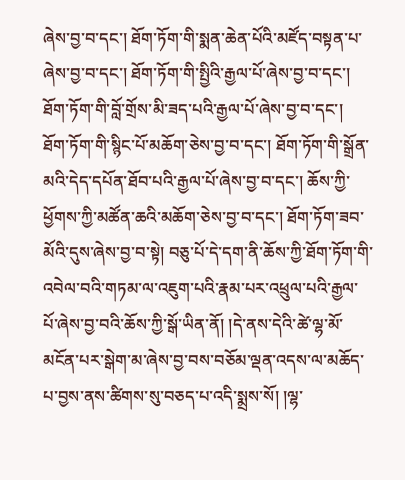ཞེས་བྱ་བ་དང་། ཐོག་ཏོག་གི་སྨན་ཆེན་པོའི་མཛོད་བསྟན་པ་ཞེས་བྱ་བ་དང་། ཐོག་ཏོག་གི་སྤྱིའི་རྒྱལ་པོ་ཞེས་བྱ་བ་དང་། ཐོག་ཏོག་གི་བློ་གྲོས་མི་ཟད་པའི་རྒྱལ་པོ་ཞེས་བྱ་བ་དང་། ཐོག་ཏོག་གི་སྙིང་པོ་མཆོག་ཅེས་བྱ་བ་དང་། ཐོག་ཏོག་གི་སྒྲོན་མའི་དེད་དཔོན་ཐོབ་པའི་རྒྱལ་པོ་ཞེས་བྱ་བ་དང་། ཆོས་ཀྱི་ཕྱོགས་ཀྱི་མཚོན་ཆའི་མཆོག་ཅེས་བྱ་བ་དང་། ཐོག་ཏོག་ཟབ་མོའི་དུས་ཞེས་བྱ་བ་སྟེ། བཅུ་པོ་དེ་དག་ནི་ཆོས་ཀྱི་ཐོག་ཏོག་གི་འབེལ་བའི་གཏམ་ལ་འཇུག་པའི་རྣམ་པར་འཕྲུལ་པའི་རྒྱལ་པོ་ཞེས་བྱ་བའི་ཆོས་ཀྱི་སྒོ་ཡིན་ནོ། །དེ་ནས་དེའི་ཚེ་ལྷ་མོ་མངོན་པར་སྒེག་མ་ཞེས་བྱ་བས་བཅོམ་ལྡན་འདས་ལ་མཆོད་པ་བྱས་ནས་ཚིགས་སུ་བཅད་པ་འདི་སྨྲས་སོ། །ལྷ་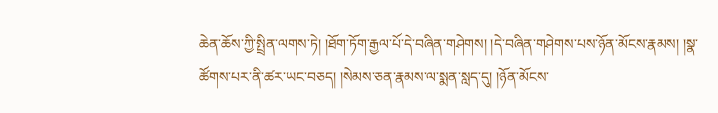ཆེན་ཆོས་ཀྱི་སྤྲིན་ལགས་ཏེ། །ཐོག་ཏོག་རྒྱལ་པོ་དེ་བཞིན་གཤེགས། །དེ་བཞིན་གཤེགས་པས་ཉོན་མོངས་རྣམས། །སྣ་ཚོགས་པར་ནི་ཚར་ཡང་བཅད། །སེམས་ཅན་རྣམས་ལ་སྨན་སླད་དུ། །ཉོན་མོངས་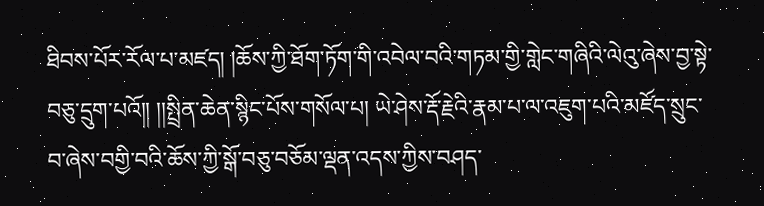ཐིབས་པོར་རོལ་པ་མཛད། །ཆོས་ཀྱི་ཐོག་ཏོག་གི་འབེལ་བའི་གཏམ་གྱི་གླེང་གཞིའི་ལེའུ་ཞེས་བྱ་སྟེ་བཅུ་དྲུག་པའོ།། །།སྤྲིན་ཆེན་སྙིང་པོས་གསོལ་པ། ཡེ་ཤེས་རྡོ་རྗེའི་རྣམ་པ་ལ་འཇུག་པའི་མཛོད་སྲུང་བ་ཞེས་བགྱི་བའི་ཆོས་ཀྱི་སྒོ་བཅུ་བཅོམ་ལྡན་འདས་ཀྱིས་བཤད་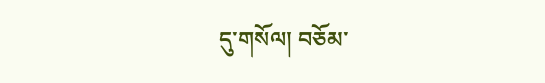དུ་གསོལ། བཅོམ་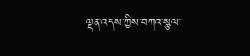ལྡན་འདས་ཀྱིས་བཀའ་སྩལ་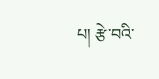པ། རྩེ་བའི་